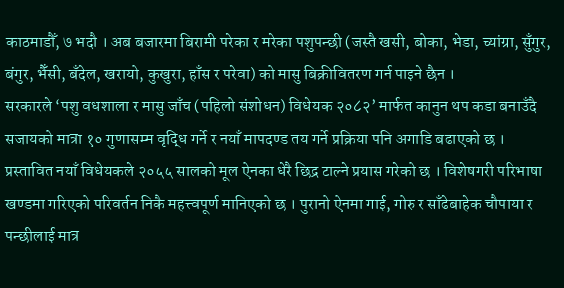काठमाडौँ, ७ भदौ । अब बजारमा बिरामी परेका र मरेका पशुपन्छी (जस्तै खसी, बोका, भेडा, च्यांग्रा, सुँगुर, बंगुर, भैँसी, बँदेल, खरायो, कुखुरा, हाँस र परेवा) को मासु बिक्रीवितरण गर्न पाइने छैन ।
सरकारले ‘पशु वधशाला र मासु जाँच (पहिलो संशोधन) विधेयक २०८२’ मार्फत कानुन थप कडा बनाउँदै सजायको मात्रा १० गुणासम्म वृद्धि गर्ने र नयाँ मापदण्ड तय गर्ने प्रक्रिया पनि अगाडि बढाएको छ ।
प्रस्तावित नयाँ विधेयकले २०५५ सालको मूल ऐनका धेरै छिद्र टाल्ने प्रयास गरेको छ । विशेषगरी परिभाषा खण्डमा गरिएको परिवर्तन निकै महत्त्वपूर्ण मानिएको छ । पुरानो ऐनमा गाई, गोरु र साँढेबाहेक चौपाया र पन्छीलाई मात्र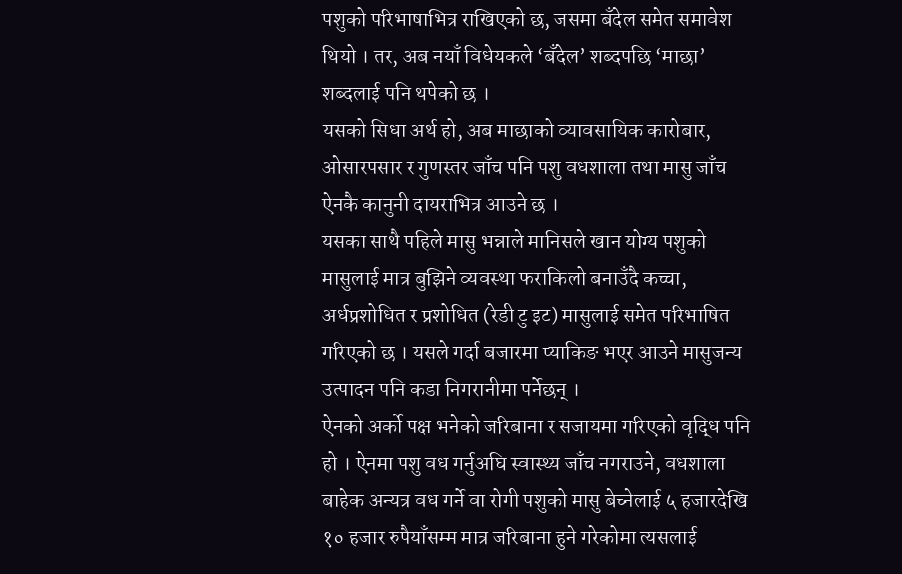पशुको परिभाषाभित्र राखिएको छ, जसमा बँदेल समेत समावेश थियो । तर, अब नयाँ विधेयकले ‘बँदेल’ शब्दपछि ‘माछा’ शब्दलाई पनि थपेको छ ।
यसको सिधा अर्थ हो, अब माछाको व्यावसायिक कारोबार, ओसारपसार र गुणस्तर जाँच पनि पशु वधशाला तथा मासु जाँच ऐनकै कानुनी दायराभित्र आउने छ ।
यसका साथै पहिले मासु भन्नाले मानिसले खान योग्य पशुको मासुलाई मात्र बुझिने व्यवस्था फराकिलो बनाउँदै कच्चा, अर्धप्रशोधित र प्रशोधित (रेडी टु इट) मासुलाई समेत परिभाषित गरिएको छ । यसले गर्दा बजारमा प्याकिङ भएर आउने मासुजन्य उत्पादन पनि कडा निगरानीमा पर्नेछन् ।
ऐनको अर्को पक्ष भनेको जरिबाना र सजायमा गरिएको वृद्धि पनि हो । ऐनमा पशु वध गर्नुअघि स्वास्थ्य जाँच नगराउने, वधशाला बाहेक अन्यत्र वध गर्ने वा रोगी पशुको मासु बेच्नेलाई ५ हजारदेखि १० हजार रुपैयाँसम्म मात्र जरिबाना हुने गरेकोमा त्यसलाई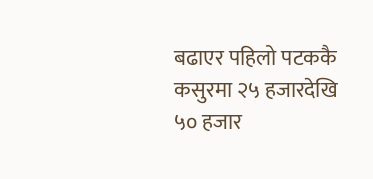बढाएर पहिलो पटककै कसुरमा २५ हजारदेखि ५० हजार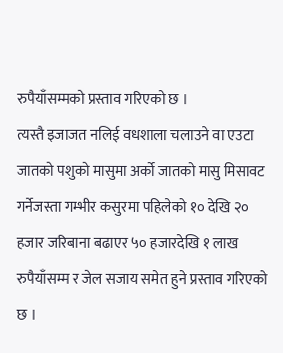रुपैयाँसम्मको प्रस्ताव गरिएको छ ।
त्यस्तै इजाजत नलिई वधशाला चलाउने वा एउटा जातको पशुको मासुमा अर्को जातको मासु मिसावट गर्नेजस्ता गम्भीर कसुरमा पहिलेको १० देखि २० हजार जरिबाना बढाएर ५० हजारदेखि १ लाख रुपैयाँसम्म र जेल सजाय समेत हुने प्रस्ताव गरिएको छ ।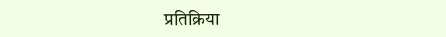प्रतिक्रिया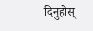दिनुहोस्